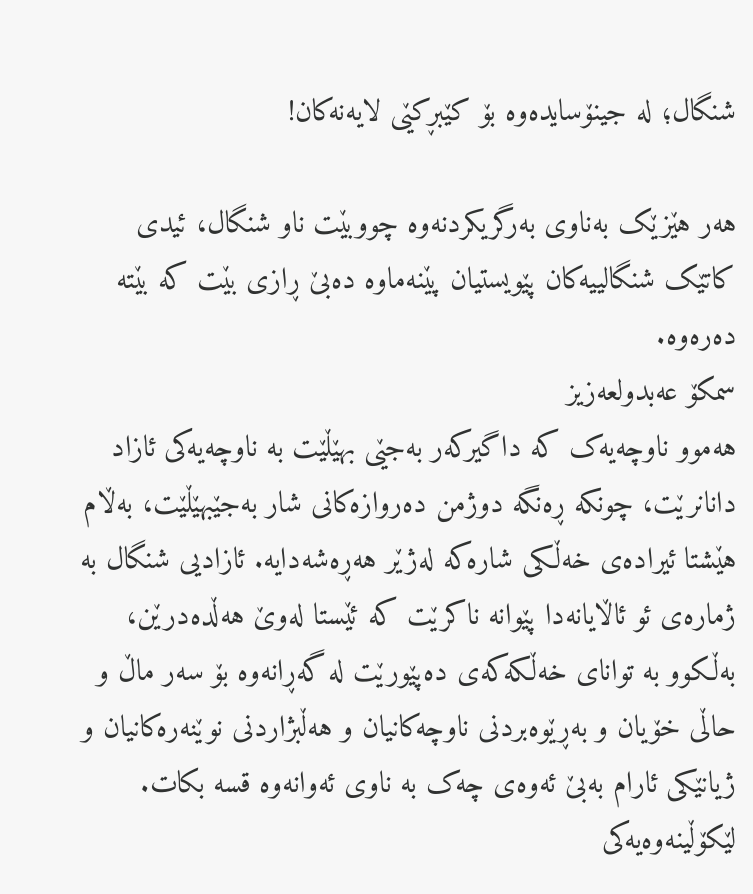شنگال؛ لە جینۆسایدەوە بۆ کێبڕکێی لایەنەکان!

هەر هێزێک بەناوی بەرگریکردنەوە چووبێت ناو شنگال، ئیدی کاتێک شنگالییەکان پێویستیان پێنەماوە دەبێ ڕازی بێت کە بێتە دەرەوە.
سمکۆ عەبدولعەزیز
هەموو ناوچەیەک کە داگیرکەر بەجێی بهێڵێت بە ناوچەیەکی ئازاد دانانرێت، چونکە ڕەنگە دوژمن دەروازەکانی شار بەجێبهێڵێت، بەڵام هێشتا ئیرادەی خەڵکی شارەکە لەژێر هەڕەشەدایە. ئازادیی شنگال بە ژمارەی ئو ئاڵایانەدا پێوانە ناکرێت کە ئێستا لەوێ هەڵدەدرێن، بەڵکوو بە توانای خەڵکەکەی دەپێورێت لە گەڕانەوە بۆ سەر ماڵ و حاڵی خۆیان و بەڕێوەبردنی ناوچەکانیان و هەڵبژاردنی نوێنەرەکانیان و ژیانێکی ئارام بەبێ ئەوەی چەک بە ناوی ئەوانەوە قسە بکات.
لێکۆڵینەوەیەکی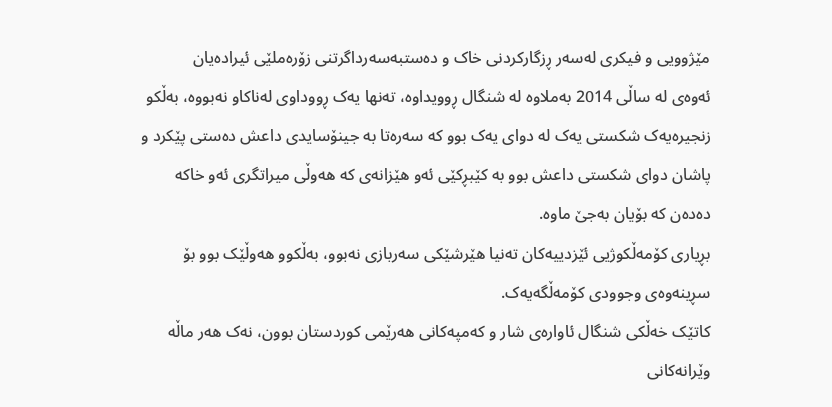مێژوویی و فیکری لەسەر ڕزگارکردنی خاک و دەستبەسەرداگرتنی زۆرەملێی ئیرادەیان
ئەوەی لە ساڵی 2014 بەملاوە لە شنگال ڕوویداوە، تەنها یەک ڕووداوی لەناکاو نەبووە، بەڵکو زنجیرەیەک شکستی یەک لە دوای یەک بوو کە سەرەتا بە جینۆسایدی داعش دەستی پێکرد و پاشان دوای شکستی داعش بوو بە کێبڕکێی ئەو هێزانەی کە هەوڵی میراتگری ئەو خاکە دەدەن کە بۆیان بەجێ ماوە.
بڕیاری کۆمەڵکوژیی ئێزدییەکان تەنیا هێرشێکی سەربازی نەبوو، بەڵکوو هەوڵێک بوو بۆ سڕینەوەی وجوودی کۆمەڵگەیەک.
کاتێک خەڵکی شنگال ئاوارەی شار و کەمپەکانی هەرێمی کوردستان بوون، نەک هەر ماڵە وێرانەکانی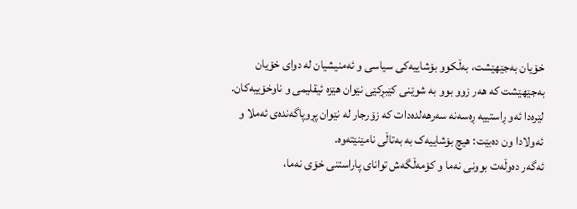خۆیان بەجێهێشت، بەڵکوو بۆشاییەکی سیاسی و ئەمنیشیان لە دوای خۆیان بەجێهێشت کە هەر زوو بوو بە شوێنی کێبڕکێی نێوان هێزە ئیقلیمی و ناوخۆییەکان.
لێرەدا ئەو ڕاستییە ڕەسەنە سەرهەلدەدات کە زۆرجار لە نێوان پڕوپاگەندەی ئەملا و ئەولادا ون دەبێت: هیچ بۆشاییەک بە بەتاڵی نامێنێتەوە.
ئەگەر دەوڵەت بوونی نەما و کۆمەڵگەش توانای پاراستنی خۆی نەما،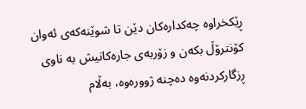ڕێکخراوە چەکدارەکان دێن تا شوێنەکەی ئەوان کۆنترۆڵ بکەن و زۆربەی جارەکانیش بە ناوی ڕزگارکردنەوە دەچنە ژوورەوە، بەڵام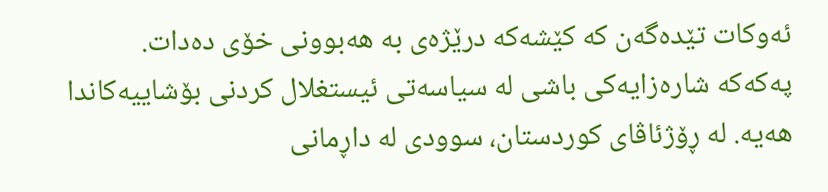ئەوکات تێدەگەن کە کێشەکە درێژەی بە هەبوونی خۆی دەدات.
پەکەکە شارەزایەکی باشی لە سیاسەتی ئیستغلال کردنی بۆشاییەکاندا هەیە. لە ڕۆژئاڤای کوردستان، سوودی لە داڕمانی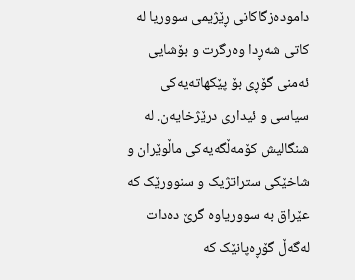دامودەزگاکانی ڕێژیمی سووریا لە کاتی شەڕدا وەرگرت و بۆشایی ئەمنی گۆڕی بۆ پێکهاتەیەکی سیاسی و ئیداری درێژخایەن. لە شنگالیش کۆمەڵگەیەکی ماڵوێران و شاخێکی ستراتژیک و سنوورێک کە عێراق بە سووریاوە گرێ دەدات لەگەڵ گۆڕەپانێک کە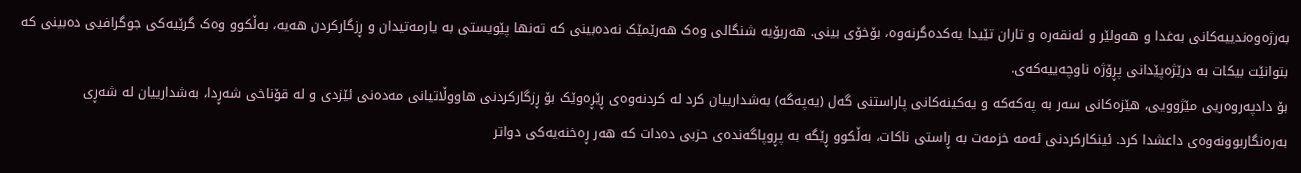بەرژەوەندییەکانی بەغدا و هەولێر و ئەنقەرە و تاران تێیدا یەکدەگرنەوە، بۆخۆی بینی. هەربۆیە شنگالی وەک هەرێمێک نەدەبینی کە تەنها پێویستی بە یارمەتیدان و ڕزگارکردن هەیە، بەڵکوو وەک گرێیەکی جوگرافیی دەبینی کە بتوانێت بیکات بە درێژەپێدانی پڕۆژە ناوچەییەکەی.
بۆ دادپەروەریی مێژوویی، هێزەکانی سەر بە پەکەکە و یەکینەکانی پاراستنی گەل (یەپەگە) بەشدارییان کرد لە کردنەوەی ڕێڕەوێک بۆ ڕزگارکردنی هاووڵاتیانی مەدەنی ئێزدی و لە قۆناخی شەڕدا، بەشدارییان لە شەڕی بەرەنگاربوونەوەی داعشدا کرد. ئینکارکردنی ئەمە خزمەت بە ڕاستی ناکات، بەڵکوو ڕێگە بە پڕوپاگەندەی حزبی دەدات کە هەر ڕەخنەیەکی دواتر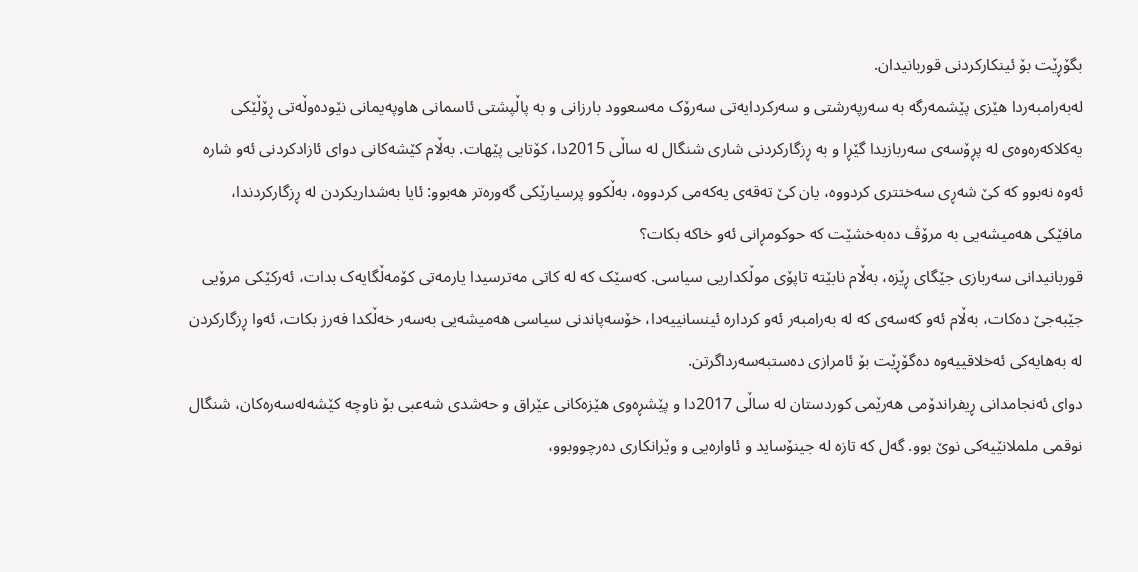بگۆڕێت بۆ ئینکارکردنی قوربانیدان.
لەبەرامبەردا هێزی پێشمەرگە بە سەرپەرشتی و سەرکردایەتی سەرۆک مەسعوود بارزانی و بە پاڵپشتی ئاسمانی هاوپەیمانی نێودەوڵەتی ڕۆڵێکی یەکلاکەرەوەی لە پڕۆسەی سەربازیدا گێڕا و بە ڕزگارکردنی شاری شنگال لە ساڵی 2015دا، کۆتایی پێهات. بەڵام کێشەکانی دوای ئازادکردنی ئەو شارە ئەوە نەبوو کە کێ شەڕی سەختتری کردووە، یان کێ تەقەی یەکەمی کردووە، بەڵکوو پرسیارێکی گەورەتر هەبوو: ئایا بەشداریکردن لە ڕزگارکردندا، مافێکی هەمیشەیی بە مرۆڤ دەبەخشێت کە حوکومڕانی ئەو خاکە بکات؟
قوربانیدانی سەربازی جێگای ڕێزە، بەڵام نابێتە تاپۆی موڵکداریی سیاسی. کەسێک کە لە کاتی مەترسیدا یارمەتی کۆمەڵگایەک بدات، ئەرکێکی مرۆیی جێبەجێ دەکات، بەڵام ئەو کەسەی کە لە بەرامبەر ئەو کردارە ئینسانییەدا، خۆسەپاندنی سیاسی هەمیشەیی بەسەر خەڵکدا فەرز بکات، ئەوا ڕزگارکردن لە بەهایەکی ئەخلاقییەوە دەگۆڕێت بۆ ئامرازی دەستبەسەرداگرتن.
دوای ئەنجامدانی ڕیفراندۆمی هەرێمی کوردستان لە ساڵی 2017دا و پێشڕەوی هێزەکانی عێراق و حەشدی شەعبی بۆ ناوچە کێشەلەسەرەکان، شنگال نوقمی ململانێیەکی نوێ بوو. گەل کە تازە لە جینۆساید و ئاوارەیی و وێرانکاری دەرچووبوو،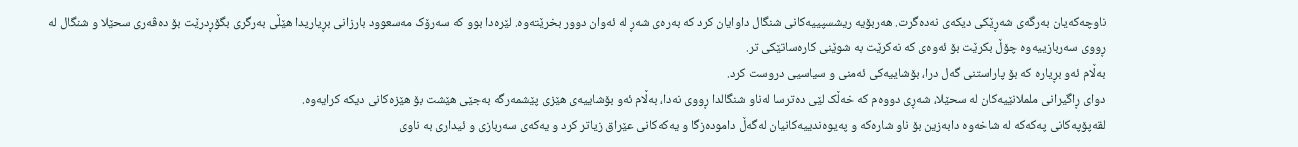ناوچەکەیان بەرگەی شەڕێکی دیکەی نەدەگرت. هەربۆیە ریشسپییەکانی شنگال داوایان کرد کە بەرەی شەڕ لە ئەوان دوور بخرێتەوە. لێرەدا بوو کە سەرۆک مەسعوود بارزانی بڕیاریدا هێڵی بەرگری بگۆڕدرێت بۆ دەڤەری سحێلا و شنگال لە ڕووی سەربازییەوە چۆڵ بکرێت بۆ ئەوەی کە نەکرێت بە شوێنی کارەساتێکی تر.
بەڵام ئەو بڕیارە کە بۆ پاراستنی گەل درا، بۆشاییەکی ئەمنی و سیاسیی دروست کرد.
دوای ڕاگیرانی ململانێیەکان لە سحێلا، شەڕی دووەم کە خەڵک لێی دەترسا لەناو شنگالدا ڕووی نەدا، بەڵام ئەو بۆشاییەی هێزی پێشمەرگە بەجێی هێشت بۆ هێزەکانی دیکە کرایەوە.
لقەپۆپەکانی پەکەکە لە شاخەوە دابەزین بۆ ناو شارەکە و پەیوەندییەکانیان لەگەڵ دامودەزگا و یەکەکانی عێراق زیاتر کرد و یەکەی سەربازی و ئیداری بە ناوی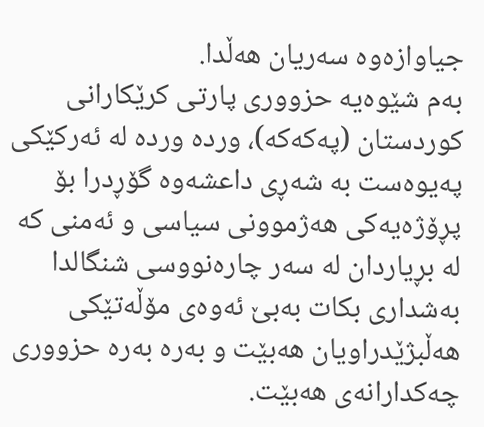جیاوازەوە سەریان هەڵدا.
بەم شێوەیە حزووری پارتی کرێکارانی کوردستان (پەکەکە)، وردە وردە لە ئەرکێکی پەیوەست بە شەڕی داعشەوە گۆڕدرا بۆ پڕۆژەیەکی هەژموونی سیاسی و ئەمنی کە لە بڕیاردان لە سەر چارەنووسی شنگالدا بەشداری بکات بەبێ ئەوەی مۆڵەتێکی هەڵبژێدراویان هەبێت و بەرە بەرە حزووری چەکدارانەی هەبێت.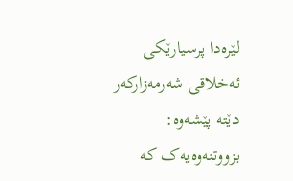لێرەدا پرسیارێکی ئەخلاقی شەرمەزارکەر دێتە پێشەوە: بزووتنەوەیەک کە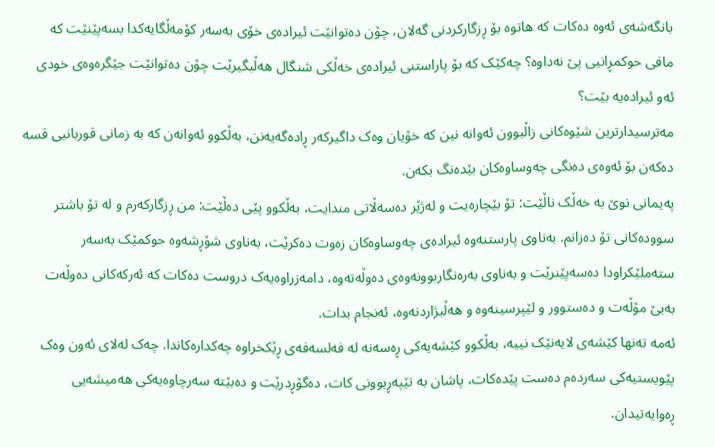بانگەشەی ئەوە دەکات کە هاتوە بۆ ڕزگارکردنی گەلان، چۆن دەتوانێت ئیرادەی خۆی بەسەر کۆمەڵگایەکدا بسەپێنێت کە مافی حوکمڕانیی پێ نەداوە؟ چەکێک کە بۆ پاراستنی ئیرادەی خەڵکی شنگال هەڵبگیرێت چۆن دەتوانێت جێگرەوەی خودی ئەو ئیرادەیە بێت؟
مەترسیدارترین شێوەکانی زاڵبوون ئەوانە نین کە خۆیان وەک داگیرکەر ڕادەگەیەنن، بەڵکوو ئەوانەن کە بە زمانی قوربانیی قسە دەکەن بۆ ئەوەی دەنگی چەوساوەکان بێدەنگ بکەن.
پەیمانی نوێ بە خەڵک ناڵێت: تۆ بێچارەیت و لەژێر دەسەڵاتی مندایت، بەڵکوو پێی دەڵێت: من ڕزگارکەرم و لە تۆ باشتر سوودەکانی تۆ دەزانم. بەناوی پارستنەوە ئیرادەی چەوساوەکان زەوت دەکرێت، بەناوی شۆڕشەوە حوکمێک بەسەر ستەملێکراودا دەسەپێنرێت و بەناوی بەرەنگاربوونەوەی دەوڵەتەوە، دامەزراوەیەک دروست دەکات کە ئەرکەکانی دەوڵەت بەبێ مۆڵەت و دەستوور و لێپرسینەوە و هەڵبژاردنەوە، ئەنجام بدات.
ئەمە تەنها کێشەی لایەنێک نییە، بەڵکوو کێشەیەکی ڕەسەنە لە فەلسەفەی ڕێکخراوە چەکدارەکاندا. چەک لەلای ئەون وەک پێویستیەکی سەردەم دەست پێدەکات، پاشان بە تێپەڕبوونی کات، دەگۆڕدرێت و دەبێتە سەرچاوەیەکی هەمیشەیی ڕەوایەتیدان.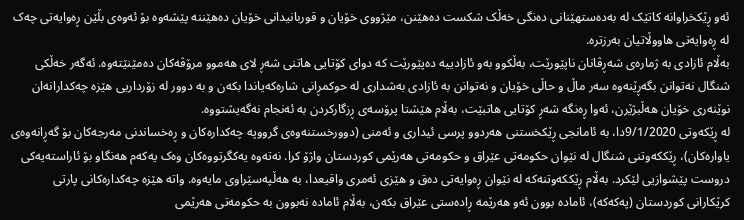ئەو ڕێکخراوانە کاتێک لە بەدەستهێنانی دەنگی خەڵک شکست دەهێنن، مێژووی خۆیان و قوربانیدانی خۆیان دەهێننە پێشەوە بۆ ئەوەی بڵێن ڕەوایەتی چەک لە ڕەوایەتی هاووڵاتیان بەرزترە.
بەڵام ئازادی بە ژمارەی شەڕڤانان ناپێورێت، بەڵکوو بەو ئازادییە دەپێورێت کە دوای کۆتایی هاتنی شەڕ لای هەموو مرۆڤەکان دەمێنێتەوە. ئەگەر خەڵکی شنگال نەتوانن بگەڕێنەوە سەر ماڵ و حاڵی خۆیان و نەتوانن بە ئازادی بەشداری لە حوکمڕانی شارەکەیاندا بکەن و بە دوور لە زۆرداریی هێزە چەکدارانەان نوێنەری خۆیان هەڵبژێرن، ئەوا ڕەنگە شەڕ کۆتایی هاتبێت، بەڵام هێشتا پرۆسەی ڕزگارکردن بە ئەنجام نەگەیشتووە.
لە ڕێکەوتی 9/1/2020دا، بە ئامانجی ڕێکخستنی هەردوو پرسی ئیداری و ئەمنی (دوورخستنەوەی گرووپە چەکدارەکان و ڕەخساندنی مەرجەکان بۆ گەڕانەوەی یاوارەکان)، ڕێککەوتنی شنگال لە نێوان حکومەتی عێراق و حکومەتی هەرێمی کوردستان واژۆ کرا. نەتەوە یەکگرتووەکان وەک یەکەم هەنگاو بۆ ئاراستەیەکی دروست پێشوازیی لێکرد. بەڵام ڕێککەوتنەکە لە نێوان ڕەوایەتی دەق و هێزی ئەمری واقیعدا، بە هەڵپەسێراوی مایەوە. واتە هێزە چەکدارەکانی پارتی کرێکارانی کوردستان (پەکەکە)، ئامادە بوون ئەو هەرێمە ڕادەستی عێراق بکەن، بەڵام ئامادە نەبوون بە حکومەتی هەرێمی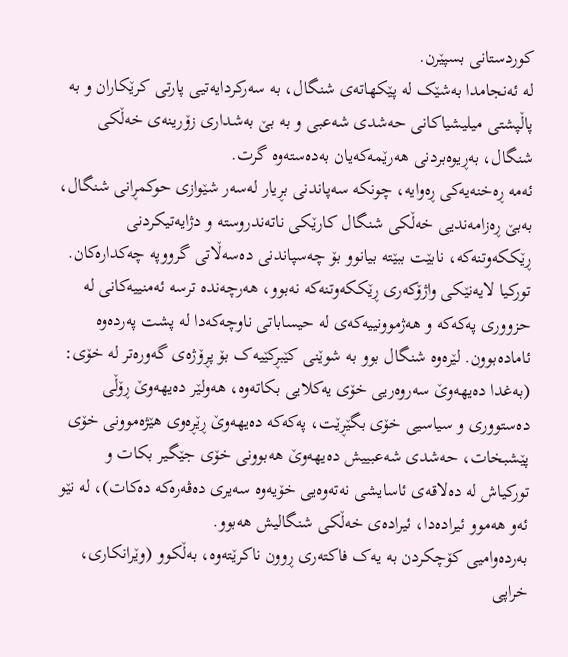کوردستانی بسپێرن.
لە ئەنجامدا بەشێک لە پێکهاتەی شنگال، بە سەرکردایەتیی پارتی کرێکاران و بە پاڵپشتی میلیشیاکانی حەشدی شەعبی و بە بێ بەشداری زۆرینەی خەڵکی شنگال، بەڕیوەبردنی هەرێمەکەیان بەدەستەوە گرت.
ئەمە ڕەخنەیەکی ڕەوایە، چونکە سەپاندنی بڕیار لەسەر شێوازی حوکمڕانی شنگال، بەبێ ڕەزامەندیی خەڵکی شنگال کارێکی ناتەندروستە و دژایەتیکردنی ڕێککەوتنەکە، نابێت ببێتە بیانوو بۆ چەسپاندنی دەسەڵاتی گرووپە چەکدارەکان.
تورکیا لایەنێکی واژۆکەری ڕێککەوتنەکە نەبوو، هەرچەندە ترسە ئەمنییەکانی لە حزووری پەکەکە و هەژموونییەکەی لە حیساباتی ناوچەکەدا لە پشت پەردەوە ئامادەبوون. لێرەوە شنگال بوو بە شوێنی کێبڕکێیەک بۆ پڕۆژەی گەورەتر لە خۆی: (بەغدا دەیهەوێ سەروەریی خۆی یەکلایی بکاتەوە، هەولێر دەیهەوێ ڕۆڵی دەستووری و سیاسیی خۆی بگێڕێت، پەکەکە دەیهەوێ ڕێڕەوی هێژەموونی خۆی پێشبخات، حەشدی شەعبییش دەیهەوێ هەبوونی خۆی جێگیر بکات و تورکیاش لە دەلاقەی ئاسایشی نەتەوەیی خۆیەوە سەیری دەڤەرەکە دەکات)، لە نێو ئەو هەموو ئیرادەدا، ئیرادەی خەڵکی شنگالیش هەبوو.
بەردەوامیی کۆچکردن بە یەک فاکتەری ڕوون ناکرێتەوە، بەڵکوو (وێرانکاری، خراپی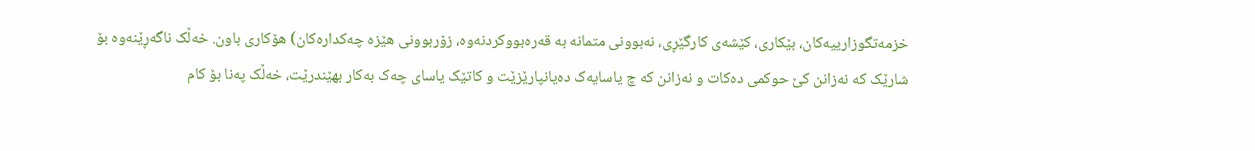خزمەتگوزارییەکان، بێکاری، کێشەی کارگێڕی، نەبوونی متمانە بە قەرەبووکردنەوە، زۆربوونی هێزە چەکدارەکان) هۆکاری باون. خەڵک ناگەڕێنەوە بۆ شارێک کە نەزانن کێ حوکمی دەکات و نەزانن کە چ یاسایەک دەیانپارێزێت و کاتێک یاسای چەک بەکار بهێندرێت، خەڵک پەنا بۆ کام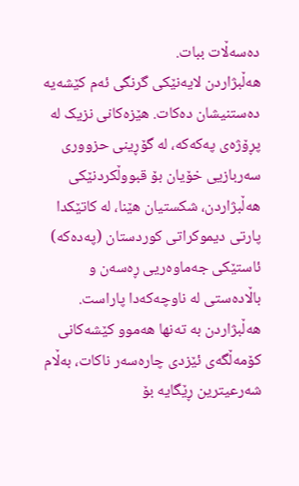دەسەڵات ببات.
هەڵبژاردن لایەنێکی گرنگی ئەم کێشەیە دەستنیشان دەکات. هێزەکانی نزیک لە پڕۆژەی پەکەکە، لە گۆڕینی حزووری سەربازیی خۆیان بۆ قبووڵکردنێکی هەڵبژاردن، شکستیان هێنا، لە کاتێکدا پارتی دیموکراتی کوردستان (پەدەکە) ئاستێکی جەماوەریی ڕەسەن و باڵادەستی لە ناوچەکەدا پاراست. هەڵبژاردن بە تەنها هەموو کێشەکانی کۆمەڵگەی ئێزدی چارەسەر ناکات، بەڵام شەرعیترین ڕێگایە بۆ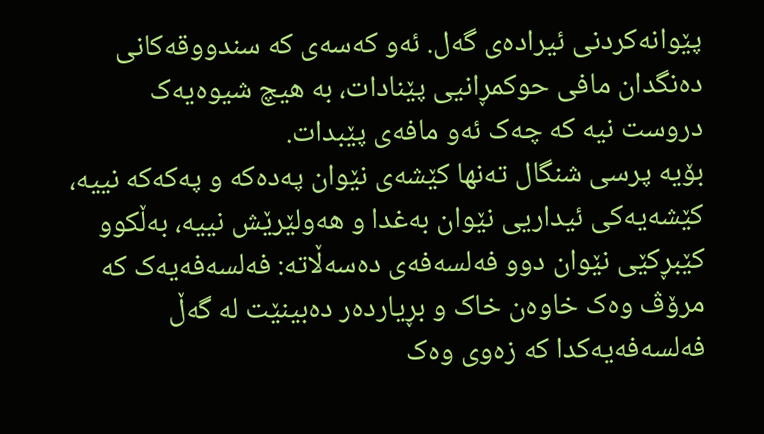پێوانەکردنی ئیرادەی گەل. ئەو کەسەی کە سندووقەکانی دەنگدان مافی حوکمڕانیی پێنادات، بە هیچ شیوەیەک دروست نیە کە چەک ئەو مافەی پێبدات.
بۆیە پرسی شنگال تەنها کێشەی نێوان پەدەکە و پەکەکە نییە، کێشەیەکی ئیداریی نێوان بەغدا و هەولێرێش نییە، بەڵکوو کێبڕکێی نێوان دوو فەلسەفەی دەسەڵاتە: فەلسەفەیەک کە مرۆڤ وەک خاوەن خاک و بڕیاردەر دەبینێت لە گەڵ فەلسەفەیەکدا کە زەوی وەک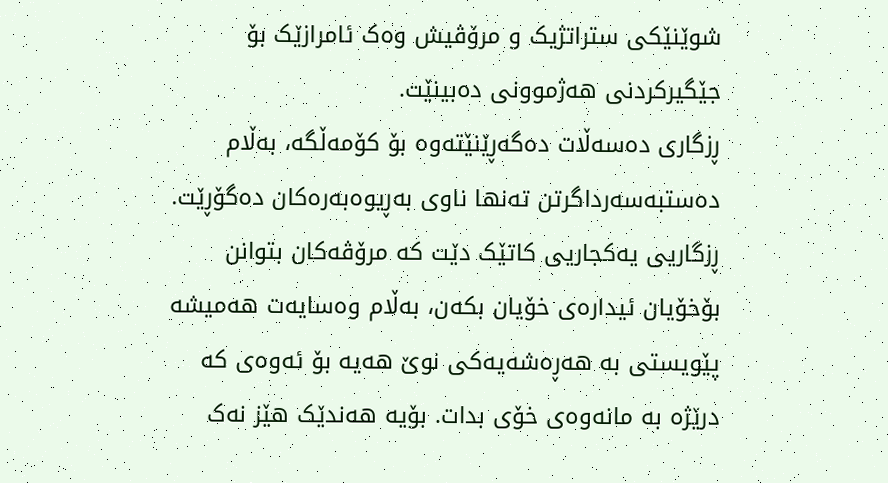شوێنێکی ستراتژیک و مرۆڤیش وەک ئامرازێک بۆ جێگیرکردنی هەژموونی دەبینێت.
ڕزگاری دەسەڵات دەگەڕێنێتەوە بۆ کۆمەڵگە، بەڵام دەستبەسەرداگرتن تەنها ناوی بەڕیوەبەرەکان دەگۆڕێت. ڕزگاریی یەکجاریی کاتێک دێت کە مرۆڤەکان بتوانن بۆخۆیان ئیدارەی خۆیان بکەن، بەڵام وەسایەت هەمیشە پێویستی بە هەڕەشەیەکی نوێ هەیە بۆ ئەوەی کە درێژە بە مانەوەی خۆی بدات. بۆیە هەندێک هێز نەک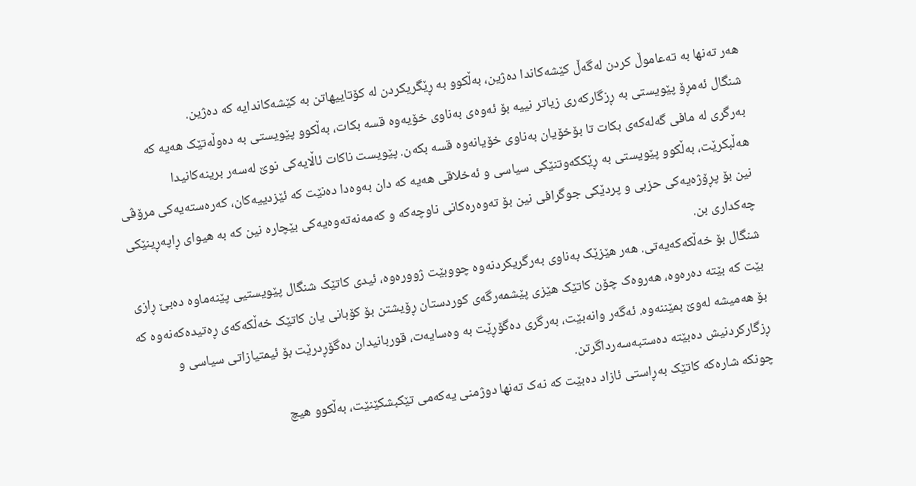هەر تەنها بە تەعاموڵ کردن لەگەڵ کێشەکاندا دەژین، بەڵکوو بە ڕێگریکردن لە کۆتاییهاتن بە کێشەکاندایە کە دەژین.
شنگال ئەمڕۆ پێویستی بە ڕزگارکەری زیاتر نییە بۆ ئەوەی بەناوی خۆیەوە قسە بکات، بەڵکوو پێویستی بە دەوڵەتێک هەیە کە بەرگری لە مافی گەلەکەی بکات تا بۆخۆیان بەناوی خۆیانەوە قسە بکەن. پێویست ناکات ئاڵایەکی نوێ لەسەر برینەکانیدا هەڵبکرێت، بەڵکوو پێویستی بە ڕێککەوتنێکی سیاسی و ئەخلاقی هەیە کە دان بەوەدا دەنێت کە ئێزدییەکان، کەرەستەیەکی مرۆڤی نین بۆ پڕۆژەیەکی حزبی و پردێکی جوگرافی نین بۆ تەوەرەکانی ناوچەکە و کەمەنەتەوەیەکی بێچارە نین کە بە هیوای ڕاپەڕینێکی چەکداری بن.
شنگال بۆ خەڵکەکەیەتی. هەر هێزێک بەناوی بەرگریکردنەوە چووبێت ژوورەوە، ئیدی کاتێک شنگال پێویستیی پێنەماوە دەبێ ڕازی بێت کە بێتە دەرەوە، هەروەک چۆن کاتێک هێزی پێشمەرگەی کوردستان ڕۆیشتن بۆ کۆبانی یان کاتێک خەڵکەکەی ڕەتیدەکەنەوە کە بۆ هەمیشە لەوێ بمێننەوە. ئەگەر وانەبێت، بەرگری دەگۆڕێت بە وەسایەت، قوربانیدان دەگۆڕدرێت بۆ ئیمتیازاتی سیاسی و ڕزگارکردنیش دەبێتە دەستبەسەرداگرتن.
چونکە شارەکە کاتێک بەڕاستی ئازاد دەبێت کە نەک تەنها دوژمنی یەکەمی تێکبشکێنێت، بەڵکوو هیچ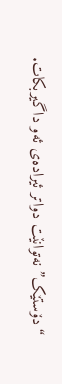“دۆستێک” نەتوانێت دواتر ئیرادەی ئەو داگیربکات.